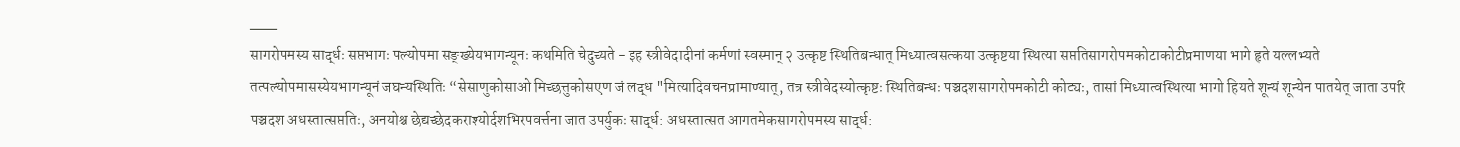___
सागरोपमस्य सार्द्धः सप्तभागः पल्योपमा सङ्ख्येयभागन्यूनः कथमिति चेदुच्यते - इह स्त्रीवेदादीनां कर्मणां स्वस्मान् २ उत्कृष्ट स्थितिबन्धात् मिध्यात्वसत्कया उत्कृष्टया स्थित्या सप्ततिसागरोपमकोटाकोटीप्रमाणया भागे हृते यल्लभ्यते तत्पल्योपमासस्येयभागन्यूनं जघन्यस्थितिः “सेसाणुकोसाओ मिच्छत्तुकोसएण जं लद्ध "मित्यादिवचनप्रामाण्यात्, तत्र स्त्रीवेदस्योत्कृष्टः स्थितिबन्धः पञ्चदशसागरोपमकोटी कोट्यः, तासां मिध्यात्वस्थित्या भागो हियते शून्यं शून्येन पातयेत् जाता उपरि पञ्चदश अधस्तात्सप्ततिः, अनयोश्च छेद्यच्छेदकराश्योर्दशभिरपवर्त्तना जात उपर्युकः सार्द्ध: अधस्तात्सत आगतमेकसागरोपमस्य सार्द्ध: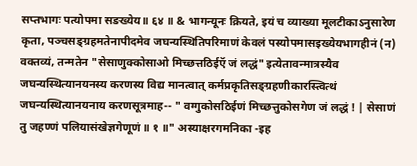सप्तभागः पत्योपमा सङख्येय॥ ६४ ॥ & भागन्यूनः क्रियते, इयं च व्याख्या मूलटीकाऽनुसारेण कृता, पञ्चसङ्ग्रहमतेनापीदमेव जघन्यस्थितिपरिमाणं केवलं पस्योपमासइख्येयभागहीनं (न) वक्तव्यं, तन्मतेन "सेसाणुक्कोसाओ मिच्छत्तठिईऍ जं लद्धं" इत्येतावन्मात्रस्यैव जघन्यस्थित्यानयनस्य करणस्य विद्य मानत्वात् कर्मप्रकृतिसङ्ग्रहणीकारस्त्वित्थं जघन्यस्थित्यानयनाय करणसूत्रमाह-- " वग्गुकोसठिईणं मिच्छत्तुकोसगेण जं लद्धं ! | सेसाणं तु जहण्णं पलियासंखेज्ञगेणूणं ॥ १ ॥" अस्याक्षरगमनिका -इह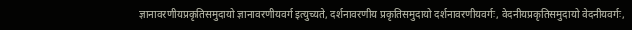ज्ञानावरणीयप्रकृतिसमुदायो ज्ञानावरणीयवर्ग इत्युच्यते, दर्शनावरणीय प्रकृतिसमुदायो दर्शनावरणीयवर्गः, वेदनीयप्रकृतिसमुदायो वेदनीयवर्गः,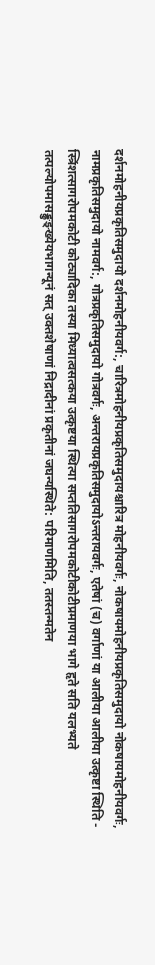दर्शनमोहनीयप्रकृतिसमुदायो दर्शनमोहनीयवर्ग:, चारित्रमोहनीयप्रकृतिसमुदायश्चारित्र मोहनीयवर्गः, नोकषायमोहनीयप्रकृतिसमुदायो नोकषायमोहनीयवर्गः, नामप्रकृतिसमुदायो नामवर्ग:, गोत्रप्रकृतिसमुदायो गोत्रवर्गः, अन्तरायप्रकृतिसमुदायोऽन्तरायवर्गः, एतेषां (च) वर्गाणां या आलीया आलीया उत्कृष्टा स्थिति - स्त्रिंशत्सागरोपमकोटी कोट्यादिका तस्या मिध्यात्वसत्कया उत्कृष्टया स्थित्या सप्ततिसागरोपमकोटीकोटीप्रमाणया भागे हृते सति यलभ्यते तत्पल्योपमासङ्कुङ्ख्येयभागन्यूनं सत् उक्तशेषाणां निद्रादीनां प्रकृतीनां जघन्यस्थिते: परिमाणमिति, ततस्तन्मतेन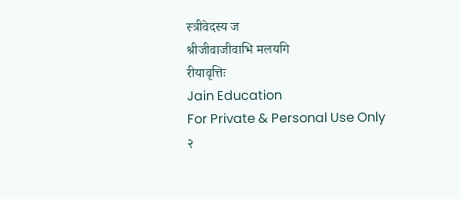स्त्रीवेदस्य ज
श्रीजीवाजीवाभि मलयगि
रीयावृत्तिः
Jain Education
For Private & Personal Use Only
२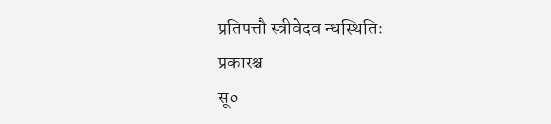प्रतिपत्तौ स्त्रीवेदव न्धस्थितिः
प्रकारश्च
सू०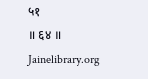५१
॥ ६४ ॥
Jainelibrary.org